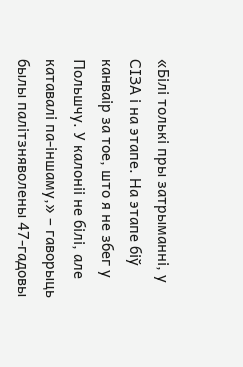«Білі толькі пры затрыманні, у СІЗА і на этапе. На этапе біў канваір за тое, што я не збег у Польшчу. У калоніі не білі, але катавалі па-іншаму,» – гаворыць былы палітзняволены 47-гадовы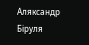Аляксандр Біруля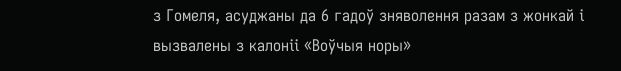з Гомеля, асуджаны да 6 гадоў зняволення разам з жонкай і вызвалены з калоніі «Воўчыя норы»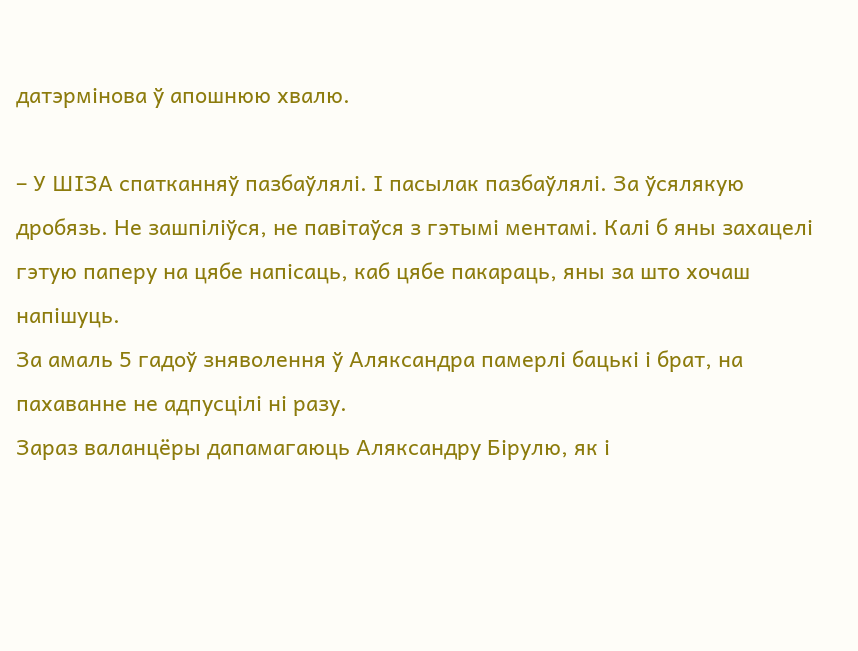датэрмінова ў апошнюю хвалю.

– У ШІЗА спатканняў пазбаўлялі. І пасылак пазбаўлялі. За ўсялякую дробязь. Не зашпіліўся, не павітаўся з гэтымі ментамі. Калі б яны захацелі гэтую паперу на цябе напісаць, каб цябе пакараць, яны за што хочаш напішуць.
За амаль 5 гадоў зняволення ў Аляксандра памерлі бацькі і брат, на пахаванне не адпусцілі ні разу.
Зараз валанцёры дапамагаюць Аляксандру Бірулю, як і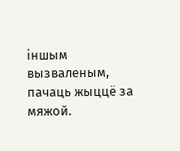іншым вызваленым, пачаць жыццё за мяжой.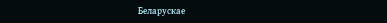Беларускае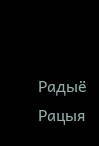Радыё Рацыя